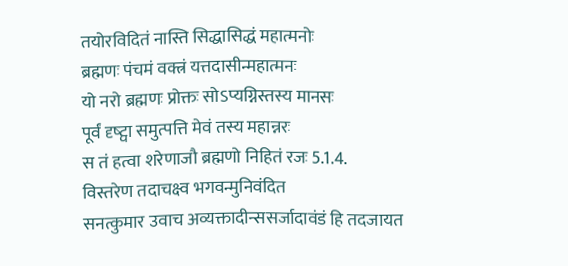तयोरविदितं नास्ति सिद्धासिद्धं महात्मनोः
ब्रह्मणः पंचमं वक्त्रं यत्तदासीन्महात्मनः
यो नरो ब्रह्मणः प्रोक्तः सोऽप्यग्निस्तस्य मानसः
पूर्वं दृष्ट्वा समुत्पत्ति मेवं तस्य महान्नरः
स तं हत्वा शरेणाजौ ब्रह्मणो निहितं रजः 5.1.4.
विस्तरेण तदाचक्ष्व भगवन्मुनिवंदित
सनत्कुमार उवाच अव्यक्तादीन्ससर्जादावंडं हि तदजायत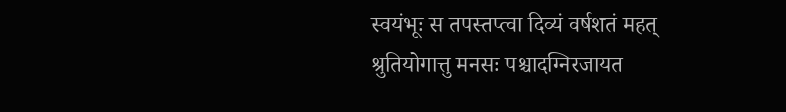स्वयंभूः स तपस्तप्त्वा दिव्यं वर्षशतं महत्
श्रुतियोगात्तु मनसः पश्चादग्निरजायत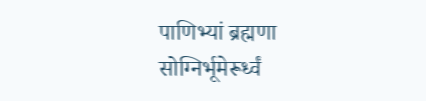पाणिभ्यां ब्रह्मणा सोग्निर्भूमेरूर्ध्वं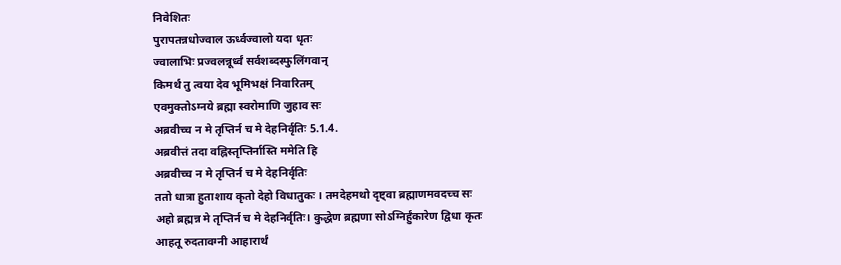निवेशितः
पुरापतन्नधोज्वाल ऊर्ध्वज्वालो यदा धृतः
ज्वालाभिः प्रज्वलन्नूर्ध्वं सर्वशब्दस्फुलिंगवान्
किमर्थं तु त्वया देव भूमिभक्षं निवारितम्
एवमुक्तोऽग्नये ब्रह्मा स्वरोमाणि जुहाव सः
अब्रवीच्च न मे तृप्तिर्न च मे देहनिर्वृतिः 5.1.4.
अब्रवीत्तं तदा वह्निस्तृप्तिर्नास्ति ममेति हि
अब्रवीच्च न मे तृप्तिर्न च मे देहनिर्वृतिः
ततो धात्रा हुताशाय कृतो देहो विधातुकः । तमदेहमथो दृष्ट्वा ब्रह्माणमवदच्च सः
अहो ब्रह्मन्न मे तृप्तिर्न च मे देहनिर्वृतिः। कुद्धेण ब्रह्मणा सोऽग्निर्हुंकारेण द्विधा कृतः
आहतू रुदतावग्नी आहारार्थं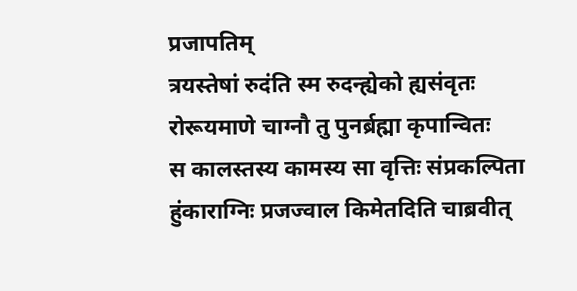प्रजापतिम्
त्रयस्तेषां रुदंति स्म रुदन्ह्येको ह्यसंवृतः
रोरूयमाणे चाग्नौ तु पुनर्ब्रह्मा कृपान्वितः
स कालस्तस्य कामस्य सा वृत्तिः संप्रकल्पिता
हुंकाराग्निः प्रजज्वाल किमेतदिति चाब्रवीत्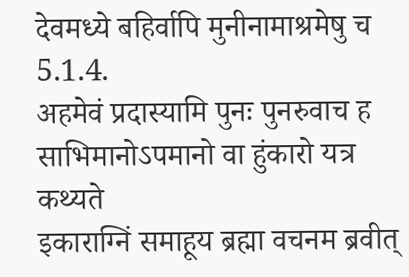देवमध्ये बहिर्वापि मुनीनामाश्रमेषु च 5.1.4.
अहमेवं प्रदास्यामि पुनः पुनरुवाच ह
साभिमानोऽपमानो वा हुंकारो यत्र कथ्यते
इकाराग्निं समाहूय ब्रह्मा वचनम ब्रवीत्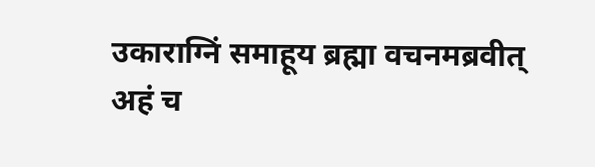उकाराग्निं समाहूय ब्रह्मा वचनमब्रवीत्
अहं च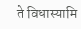ते विधास्यामि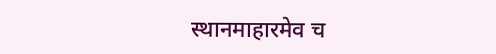स्थानमाहारमेव च